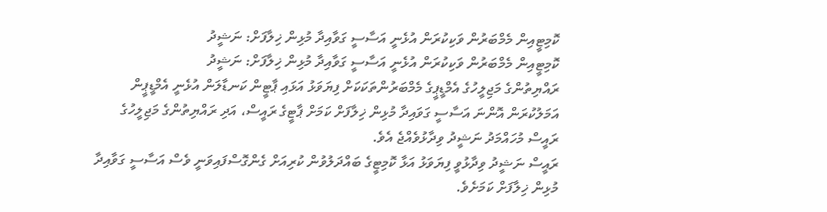ކޮމިޓީއިން މެމްބަރުން ވަކިކުރަން އުޅެނީ އަސާސީ ގަވާއިދާ މުޅިން ޚިލާފަށް: ނަޝީދު
ކޮމިޓީއިން މެމްބަރުން ވަކިކުރަން އުޅެނީ އަސާސީ ގަވާއިދާ މުޅިން ޚިލާފަށް: ނަޝީދު
ރައްޔިތުންގެ މަޖިލީހުގެ އެމްޑީޕީގެ މެމްބަރުންތަކަކަށް ފިޔަވަޅު އަޅައި ޕާޓީން ކަނޑާލަން އުޅެނީ އެމްޑީޕީން އަމަލުކުރަން އޮންނަ އަސާސީ ގަވައިދާ މުޅިން ޚިލާފަށް ކަމަށް ޕާޓީގެ ރައީސް، އަދި ރައްޔިތުންގެ މަޖިލީހުގެ ރައީސް މުހައްމަދު ނަޝީދު ވިދާޅުވެއްޖެ އެވެ.
ރައީސް ނަޝީދު ވިދާޅުވީ ފިޔަވަޅު އަޅާ ކޮމިޓީގެ ބައްދަލުވުން ކުރިއަށް ގެންގޮސްފައިވަނީ ވެސް އަސާސީ ގަވާއިދާ މުޅިން ޚިލާފަށް ކަމަށެވެ.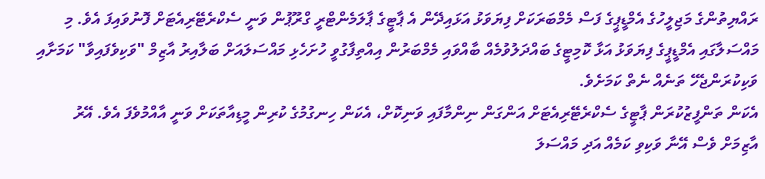ރައްޔިތުންގެ މަޖިލީހުގެ އެމްޑީޕީގެ ފަސް މެމްބަރަކަށް ފިޔަވަޅު އަޅައިދޭން އެ ޕާޓީގެ ޕާލަމެންޓްރީ ގްރޫޕުން ވަނީ ސެކްރެޓޭރިއެޓަށް ފޮނުވައިފަ އެވެ. މި މައްސަލާގައި އެމްޑީޕީގެ ފިޔަވަޅު އަޅާ ކޮމިޓީގެ ބައްދަލުވުމެއް ބާއްވައި މެމްބަރުން އިއްތިފާގުވީ ހުށަހެޅި މައްސަލައަށް ބަލާއިރު އާޒިމް "ވަކިވެފައިވާ" ކަމަށާއި ވަކިކުރަންޖެހޭ ތަނެއް ނެތް ކަމަށެވެ.
އެކަން ތަންފީޒުކުރަން ޕާޓީގެ ސެކްރެޓޭރިއެޓަށް އަންގަން ނިންމާފައި ވަނިކޮށް، އެކަން ހިނގުމުގެ ކުރިން މީޑިއާތަކަށް ވަނީ އާއްމުވެފަ އެވެ. އޭރު އާޒިމަށް ވެސް އޭނާ ވަކިވި ކަމެއް އަދި މައްސަލަ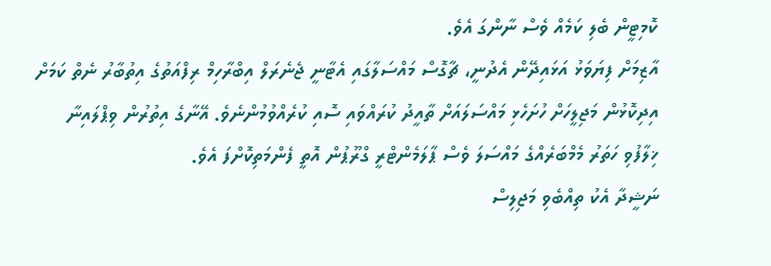ކޮމިޓީން ބެލި ކަމެއް ވެސް ނާންގަ އެވެ.
އާޒިމަށް ފިޔަވަޅު އަޅައިދޭން އެދުނީ، ޗާގޮސް މައްސަލާގައި އެޓާނީ ޖެނެރަލް އިބްރާހިމް ރިފްއަތުގެ އިތުބާރު ނެތް ކަމަށް އިދިކޮޅުން މަޖިލީހަށް ހުށަހެޅި މައްސަލައަށް ތާއީދު ކުރައްވައި ސޮއި ކުރެއްވުމުންނެވެ. އޭނާގެ އިތުރުން ވިޕްލައިނާ ޚިލާފުވި ހަތަރު މެމްބަރެއްގެ މައްސަލަ ވެސް ޕާލަމެންޓްރީ ގްރޫޕުން އޮތީ ފެންމަތިކޮށްފަ އެވެ.
ނަޝީދާ އެކު ތިއްބެވި މަޖިލިސް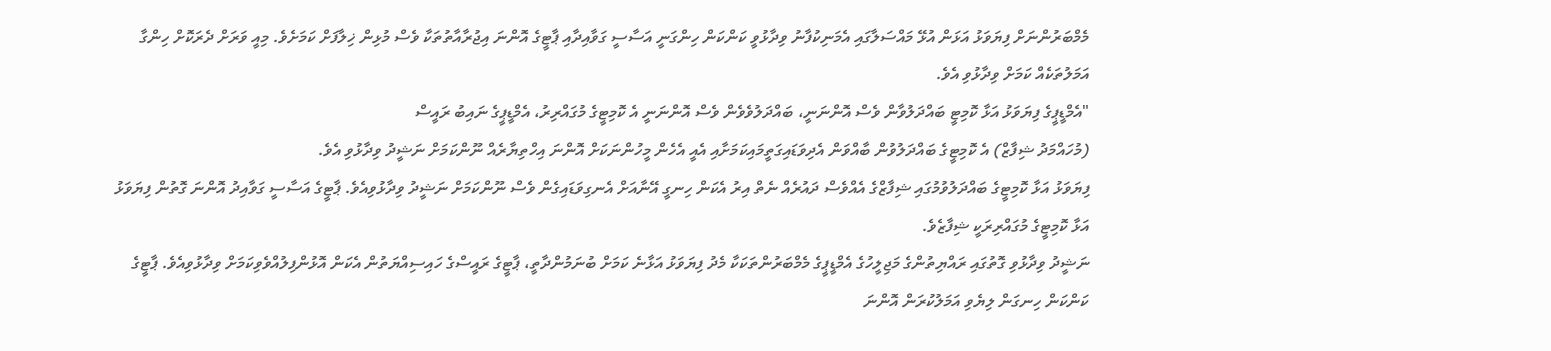މެމްބަރުންނަށް ފިޔަވަޅު އަޅަން އުޅޭ މައްސަލާގައި އެމަނިކުފާނު ވިދާޅުވީ ކަންކަން ހިންގަނީ އަސާސީ ގަވާއިދާއި ޕާޓީގެ އޮންނަ އިޖުރާއާތުތަކާ ވެސް މުޅިން ޚިލާފަށް ކަމަށެވެ. މިއީ ވަރަށް ދެރަކޮށް ހިންގާ އަމަލުތަކެއް ކަމަށް ވިދާޅުވި އެވެ.
"އެމްޑީޕީގެ ފިޔަވަޅު އަޅާ ކޮމިޓީ ބައްދަލުވާން ވެސް އޮންނަނީ، ބައްދަލުވެވެން ވެސް އޮންނަނީ އެ ކޮމިޓީގެ މުގައްރިރު، އެމްޑީޕީގެ ނައިބު ރައީސް
(މުހައްމަދު ޝިފާޒް) އެ ކޮމިޓީގެ ބައްދަލުވުން ބާއްވަން އެދިވަޑައިގަތީމައިކަމަށާއި އެއީ އެހެން މީހުންނަކަށް އޮންނަ އިހްތިޔާރެއް ނޫންކަމަށް ނަޝީދު ވިދާޅުވި އެވެ.
ފިޔަވަޅު އަޅާ ކޮމިޓީގެ ބައްދަލުވުމުގައި ޝިފާޒްގެ އެއްވެސް ދައުރެއް ނެތް އިރު އެކަން ހިނގީ އޭނާއަށް އެނގިވަޑައިގެން ވެސް ނޫންކަމަށް ނަޝީދު ވިދާޅުވިއެވެ. ޕާޓީގެ އަސާސީ ގަވާއިދު އޮންނަ ގޮތުން ފިޔަވަޅު އަޅާ ކޮމިޓީގެ މުގައްރިރަކީ ޝިފާޒެވެ.
ނަޝީދު ވިދާޅުވި ގޮތުގައި ރައްޔިތުންގެ މަޖިލީހުގެ އެމްޑީޕީގެ މެމްބަރުންތަކަކާ މެދު ފިޔަވަޅު އަޅާނެ ކަމަށް ބުނަމުންދާތީ، ޕާޓީގެ ރައީސްގެ ހައިސިއްޔަތުން އެކަން އޮޅުންފިލުއްވެވިކަމަށް ވިދާޅުވިއެވެ. ޕާޓީގެ ކަންކަން ހިނގަން ލިޔެވި އަމަލުކުރަން އޮންނަ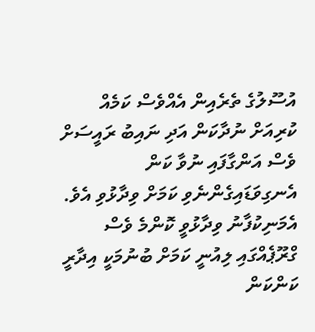އުސޫލުގެ ތެރެއިން އެއްވެސް ކަމެއް ކުރިއަށް ނުދާކަން އަދި ނައިބު ރައީސަށް ވެސް އަންގާފައި ނުވާ ކަން އެނގިވަޑައިގެންނެވި ކަމަށް ވިދާޅުވި އެވެ.
އެމަނިކުފާނު ވިދާޅުވީ ކޮންމެ ވެސް ގްރޫޕެއްގައި ލިއުނީ ކަމަށް ބުނުމަކީ އިދާރީ ކަންކަން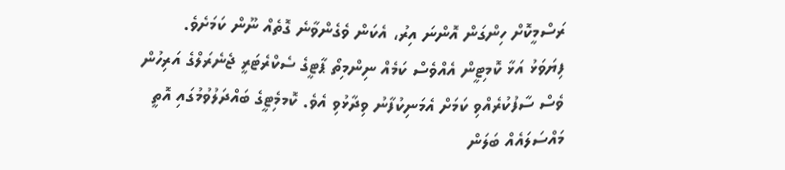ރަސްމީކޮށް ހިންގަން އޮންނަ އިރު، އެކަން ވެގެންވާނެ ގޮތެއް ނޫން ކަމަށެވެ.
ފިޔަވަޅު އަޅާ ކޮމިޓީން އެއްވެސް ކަމެއް ނިންމިތޯ ޕާޓީގެ ސެކްރެޓަރީ ޖެނެރަލްގެ އަރިހުން ވެސް ސާފުކުރެއްވި ކަމަށް އެމަނިކުފާނު ވިދާޅުވި އެވެ. ކޮމމިެޓީގެ ބައްދަލުވުމުގައި އޮތީ މައްސަލައެއް ބަލަން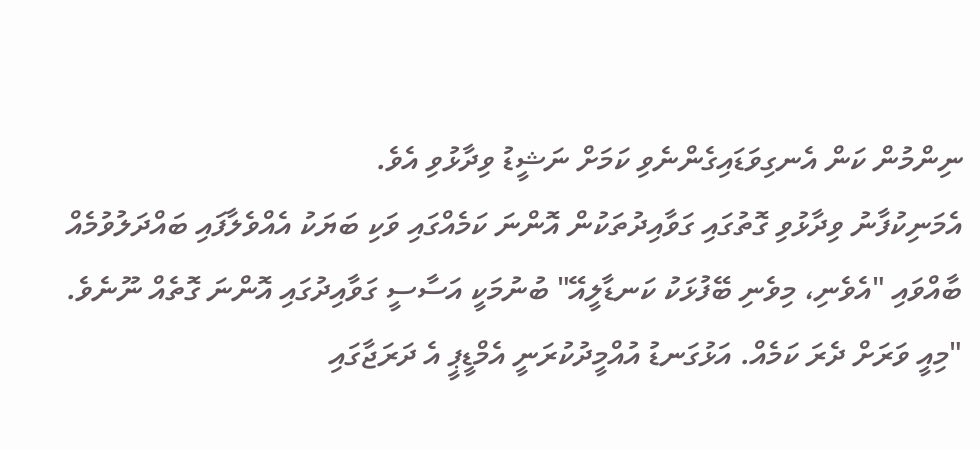ނިންމުން ކަން އެނގިވަޑައިގެންނެވި ކަމަށް ނަޝީޑު ވިދާޅުވި އެވެ.
އެމަނިކުފާނު ވިދާޅުވި ގޮތުގައި ގަވާއިދުތަކުން އޮންނަ ކަމެއްގައި ވަކި ބަޔަކު އެއްވެލާފައި ބައްދަލުވުމެއް ބާއްވައި "އެވެނި، މިވެނި ބޭފުޅަކު ކަނޑާލީއޭ" ބުނުމަކީ އަސާސީ ގަވާއިދުގައި އޮންނަ ގޮތެއް ނޫނެވެ.
"މިއީ ވަރަށް ދެރަ ކަމެއް. އަޅުގަނޑު އުއްމީދުކުރަނީ އެމްޑީޕީ އެ ދަރަޖާގައި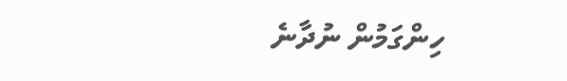ހިންގަމުން ނުދާނެ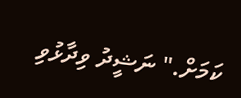ކަމަށް." ނަޝީދު ވިދާޅުވި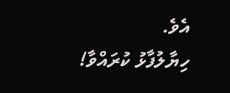އެވެ.
ހިޔާލުފާޅު ކުރައްވާ!